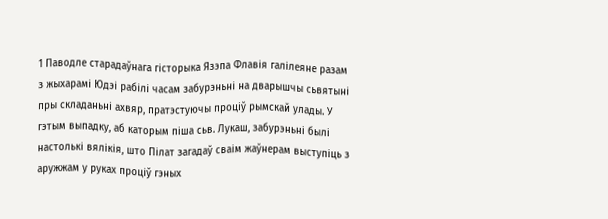1 Паводле старадаўнага гісторыка Язэпа Флавія галілеяне разам з жыхарамі Юдэі рабілі часам забурэньні на дварышчы сьвятыні пры складаньні ахвяр, пратэстуючы проціў рымскай улады. У гэтым выпадку, аб каторым піша сьв. Лукаш, забурэньні былі настолькі вялікія, што Пілат загадаў сваім жаўнерам выступіць з аружжам у руках проціў гэных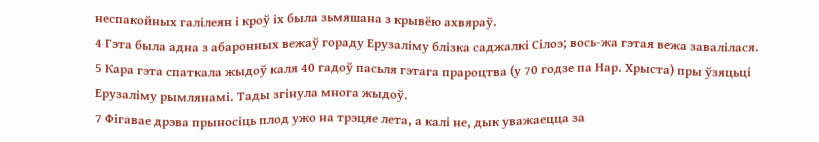неспакойных галілеян і кроў іх была зьмяшана з крывёю ахвяраў.
4 Гэта была адна з абаронных вежаў гораду Ерузаліму блізка саджалкі Сілоэ; вось-жа гэтая вежа завалілася.
5 Кара гэта спаткала жыдоў каля 40 гадоў пасьля гэтага прароцтва (у 70 годзе па Нар. Хрыста) пры ўзяцьці Ерузаліму рымлянамі. Тады згінула многа жыдоў.
7 Фігавае дрэва прыносіць плод ужо на трэцяе лета, а калі не, дык уважаецца за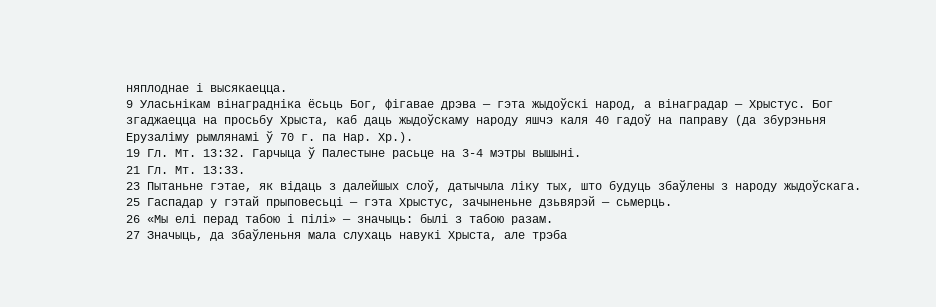няплоднае і высякаецца.
9 Уласьнікам вінаградніка ёсьць Бог, фігавае дрэва — гэта жыдоўскі народ, а вінаградар — Хрыстус. Бог згаджаецца на просьбу Хрыста, каб даць жыдоўскаму народу яшчэ каля 40 гадоў на паправу (да збурэньня Ерузаліму рымлянамі ў 70 г. па Нар. Хр.).
19 Гл. Мт. 13:32. Гарчыца ў Палестыне расьце на 3-4 мэтры вышыні.
21 Гл. Мт. 13:33.
23 Пытаньне гэтае, як відаць з далейшых слоў, датычыла ліку тых, што будуць збаўлены з народу жыдоўскага.
25 Гаспадар у гэтай прыповесьці — гэта Хрыстус, зачыненьне дзьвярэй — сьмерць.
26 «Мы елі перад табою і пілі» — значыць: былі з табою разам.
27 Значыць, да збаўленьня мала слухаць навукі Хрыста, але трэба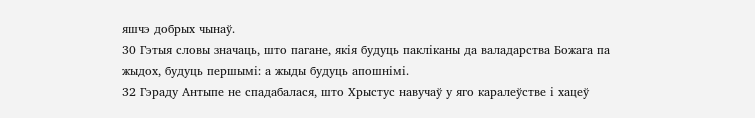яшчэ добрых чынаў.
30 Гэтыя словы значаць, што пагане, якія будуць пакліканы да валадарства Божага па жыдох, будуць першымі: а жыды будуць апошнімі.
32 Гэраду Антыпе не спадабалася, што Хрыстус навучаў у яго каралеўстве і хацеў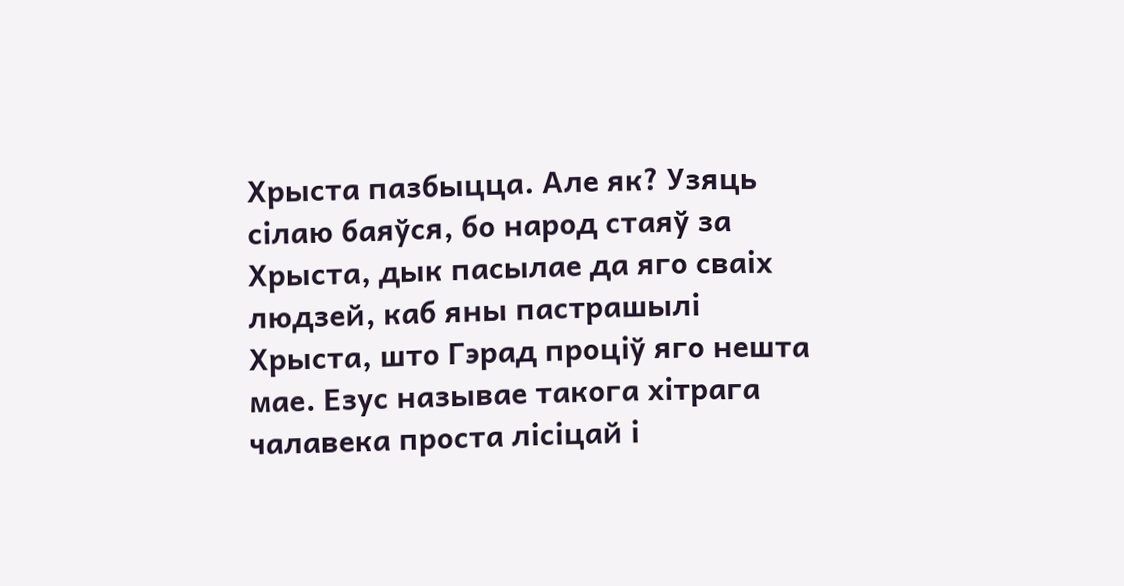Хрыста пазбыцца. Але як? Узяць сілаю баяўся, бо народ стаяў за Хрыста, дык пасылае да яго сваіх людзей, каб яны пастрашылі Хрыста, што Гэрад проціў яго нешта мае. Езус называе такога хітрага чалавека проста лісіцай і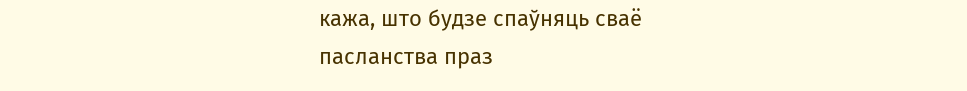кажа, што будзе спаўняць сваё пасланства праз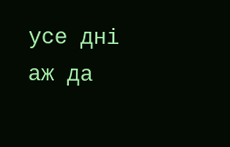усе дні аж да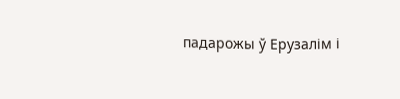падарожы ў Ерузалім і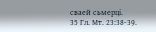сваей сьмерці.
35 Гл. Мт. 23:38-39.